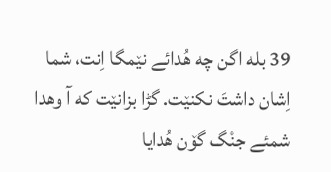39 بله اگن چه هُدائے نێمگا اِنت، شما اِشان داشتَ نکنێت. گڑا بزانێت که آ وهدا شمئے جنْگ گۆن هُدایا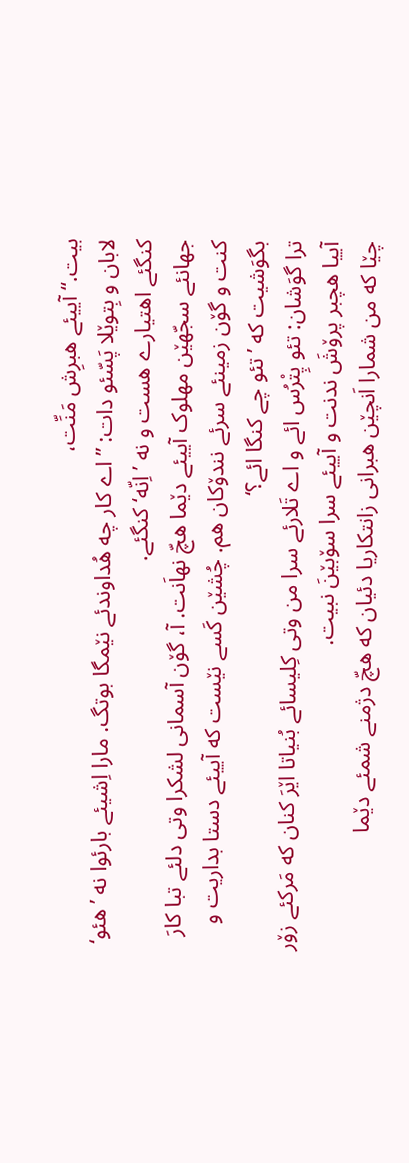بیت.“ آییئے هبرِش مَنِّت،
لابان و بِتوێلا پَسّئو دات: ”اے کار چه هُداوندئے نێمگا بوتگ. مارا اِشیئے بارئوا نه ’هئو‘ کنگئے اهتیارے هست و نه ’اِنّه‘ کنگئے.
جهانئے سجّهێن مهلوک آییئے دێما هچّ نهاَنت. آ، گۆن آسمانی لشکرا وتی دلئے تبا کارَ کنت و گۆن زمینئے سرئے نندۆکان هم. چُشێن کَسے نێست که آییئے دستا بداریت و بگوَشیت که ’تئو چے کنگا ائے؟‘
ترا گوَشان: تئو پِتْرُس ائے و اے تَلارئے سرا من وتی کِلیسائے بُنیاتا اێرَ کنان که مَرکئے زۆر آییا هچبر پرۆشَ ندنت و آییئے سرا سۆبێنَ نبیت.
چێا که من شمارا اَنچێن هبرانی زانتکاریا دئیان که هچّ دژمنے شمئے دێما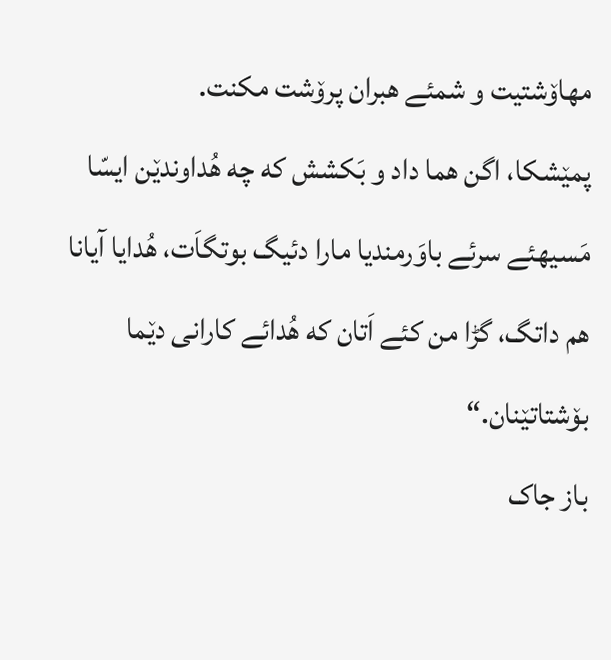مهاۆشتیت و شمئے هبران پرۆشت مکنت.
پمێشکا، اگن هما داد و بَکشش که چه هُداوندێن ایسّا مَسیهئے سرئے باوَرمندیا مارا دئیگ بوتگاَت، هُدایا آیانا هم داتگ، گڑا من کئے اَتان که هُدائے کارانی دێما بۆشتاتێنان.“
باز جاک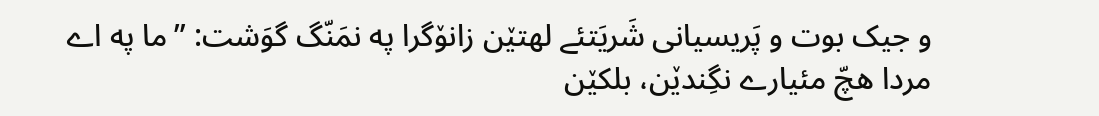و جیک بوت و پَریسیانی شَریَتئے لهتێن زانۆگرا په نمَنّگ گوَشت: ”ما په اے مردا هچّ مئیارے نگِندێن، بلکێن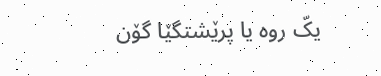یکّ روه یا پرێشتگێا گۆن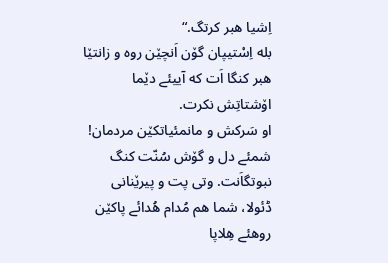اِشیا هبر کرتگ.“
بله اِسْتیپان گۆن اَنچێن روه و زانتێا هبر کنگا اَت که آییئے دێما اۆشتاتِش نکرت.
او سَرکش و مانمئیاتکێن مردمان! شمئے دل و گۆش سُنّت کنگ نبوتگاَنت. وتی پت و پیرێنانی ڈئولا، شما هم مُدام هُدائے پاکێن روهئے هِلاپا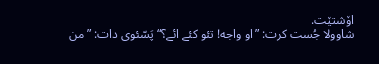اۆشتێت.
شاوولا جُست کرت: ”او واجه! تئو کئے ائے؟“ پَسّئوی دات: ”من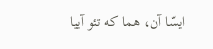ایسّا آن، هما که تئو آییا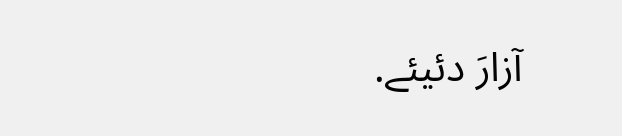آزارَ دئیئے.